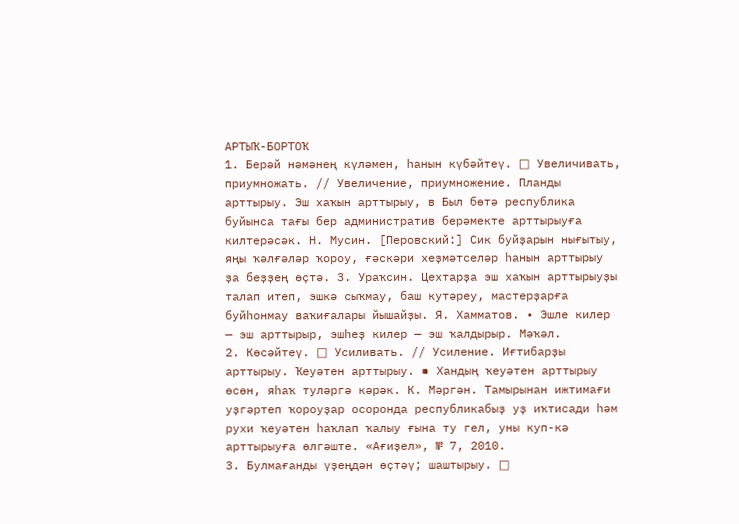АРТЫҠ-БОРТОҠ
1. Берәй нәмәнең күләмен, һанын күбәйтеү. □ Увеличивать, приумножать. // Увеличение, приумножение. Планды арттырыу. Эш хаҡын арттырыу, в Был бөтә республика буйынса тағы бер административ берәмекте арттырыуға килтерәсәк. Н. Мусин. [Перовский:] Сик буйҙарын нығытыу, яңы ҡәлғәләр ҡороу, ғәскәри хеҙмәтселәр һанын арттырыу ҙа беҙҙең өҫтә. 3. Ураҡсин. Цехтарҙа эш хаҡын арттырыуҙы талап итеп, эшкә сыҡмау, баш кутәреу, мастерҙарға буйһонмау ваҡиғалары йышайҙы. Я. Хамматов. • Эшле килер — эш арттырыр, эшһеҙ килер — эш ҡалдырыр. Мәҡәл.
2. Көсәйтеү. □ Усиливать. // Усиление. Иғтибарҙы арттырыу. Ҡеуәтен арттырыу. ■ Хандың ҡеуәтен арттырыу өсөн, яһаҡ туләргә кәрәк. К. Мәргән. Тамырынан ижтимағи уҙгәртеп ҡороуҙар осоронда республикабыҙ уҙ иҡтисади һәм рухи ҡеуәтен һаҡлап ҡалыу ғына ту гел, уны куп-кә арттырыуға өлгәште. «Ағиҙел», № 7, 2010.
3. Булмағанды үҙеңдән өҫтәү; шаштырыу. □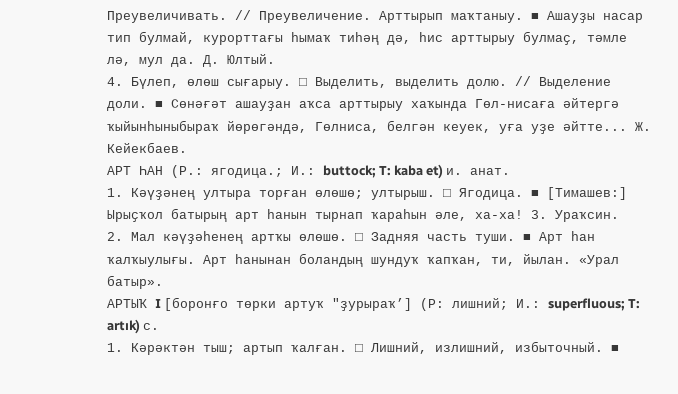Преувеличивать. // Преувеличение. Арттырып маҡтаныу. ■ Ашауҙы насар тип булмай, курорттағы һымаҡ тиһәң дә, һис арттырыу булмаҫ, тәмле лә, мул да. Д. Юлтый.
4. Бүлеп, өлөш сығарыу. □ Выделить, выделить долю. // Выделение доли. ■ Сөнәғәт ашауҙан аҡса арттырыу хаҡында Гөл-нисаға әйтергә ҡыйынһыныбыраҡ йөрөгәндә, Гөлниса, белгән кеуек, уға уҙе әйтте... Ж. Кейекбаев.
АРТ ҺАН (Р.: ягодица.; И.: buttock; T: kaba et) и. анат.
1. Кәүҙәнең ултыра торған өлөшө; ултырыш. □ Ягодица. ■ [Тимашев:] Ырыҫҡол батырың арт һанын тырнап ҡараһын әле, ха-ха! 3. Ураҡсин.
2. Мал кәүҙәһенең артҡы өлөшө. □ Задняя часть туши. ■ Арт һан ҡалҡыулығы. Арт һанынан боландың шундуҡ ҡапҡан, ти, йылан. «Урал батыр».
АРТЫҠ I [боронғо төрки артуҡ "ҙурыраҡ’] (Р: лишний; И.: superfluous; T: artık) с.
1. Кәрәктән тыш; артып ҡалған. □ Лишний, излишний, избыточный. ■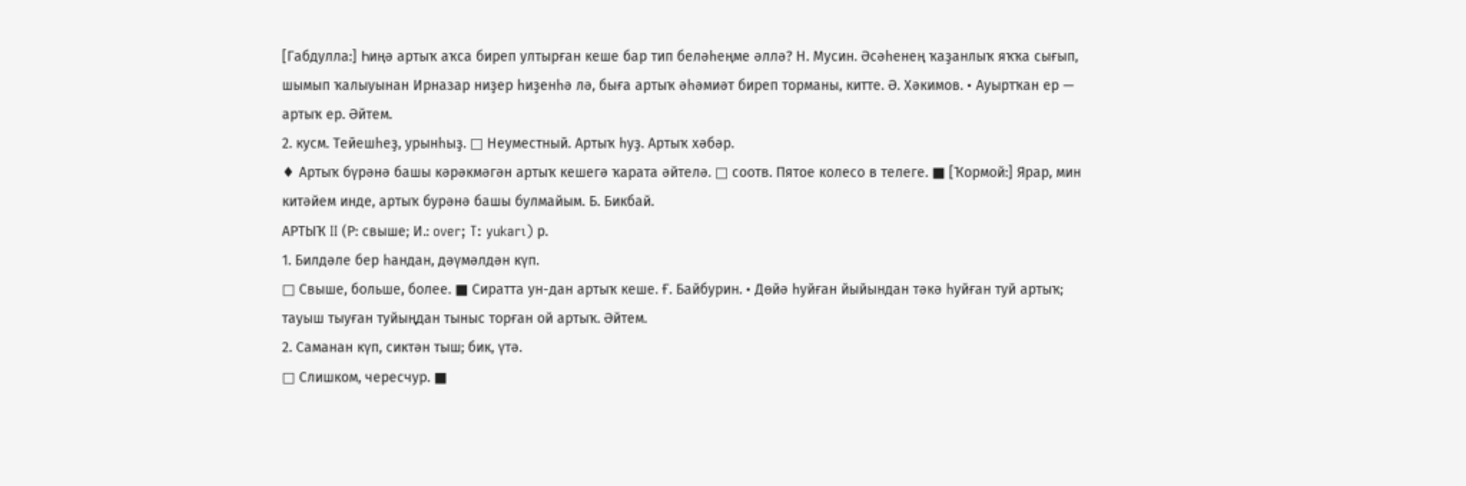[Габдулла:] Һиңә артыҡ аҡса биреп ултырған кеше бар тип беләһеңме әллә? Н. Мусин. Әсәһенең ҡаҙанлыҡ яҡҡа сығып, шымып ҡалыуынан Ирназар ниҙер һиҙенһә лә, быға артыҡ әһәмиәт биреп торманы, китте. Ә. Хәкимов. • Ауыртҡан ер — артыҡ ер. Әйтем.
2. кусм. Тейешһеҙ, урынһыҙ. □ Неуместный. Артыҡ һуҙ. Артыҡ хәбәр.
♦ Артыҡ бүрәнә башы кәрәкмәгән артыҡ кешегә ҡарата әйтелә. □ соотв. Пятое колесо в телеге. ■ [Ҡормой:] Ярар, мин китәйем инде, артыҡ бурәнә башы булмайым. Б. Бикбай.
АРТЫҠ II (Р: свыше; И.: over; T: yukarı) р.
1. Билдәле бер һандан, дәүмәлдән күп.
□ Свыше, больше, более. ■ Сиратта ун-дан артыҡ кеше. Ғ. Байбурин. • Дөйә һуйған йыйындан тәкә һуйған туй артыҡ; тауыш тыуған туйыңдан тыныс торған ой артыҡ. Әйтем.
2. Саманан күп, сиктән тыш; бик, үтә.
□ Слишком, чересчур. ■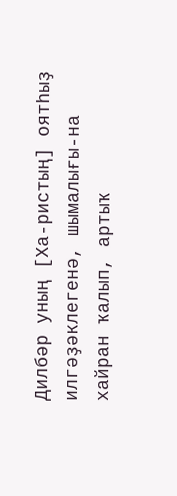Дилбәр уның [Ха-ристың] оятһыҙ илгәҙәклегенә, шымалығы-на хайран ҡалып, артыҡ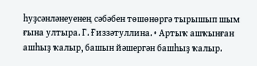һуҙсәнләнеуенең сәбәбен төшөнөргә тырышып шым ғына ултыра. Г. Ғиззәтуллина. • Артыҡ ашҡынған ашһыҙ ҡалыр, башын йәшергән башһыҙ ҡалыр.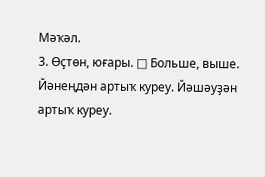Мәҡәл.
3. Өҫтөн, юғары. □ Больше, выше. Йәнеңдән артыҡ куреу. Йәшәуҙән артыҡ куреу.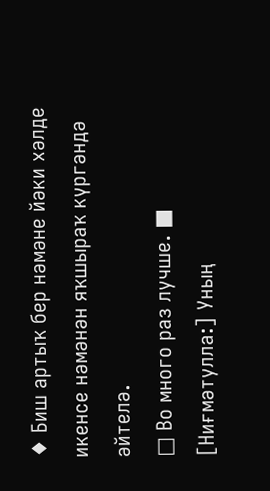♦ Биш артыҡ бер нәмәне йәки хәлде икенсе нәмәнән яҡшыраҡ күргәндә әйтелә.
□ Во много раз лучше. ■ [Ниғмәтулла:] Уның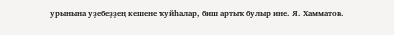урынына уҙебеҙҙең кешене ҡуйһалар, биш артыҡ булыр ине. Я. Хамматов.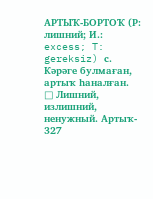АРТЫҠ-БОРТОҠ (Р: лишний; И.: excess; T: gereksiz) с.
Кәрәге булмаған, артыҡ һаналған.
□ Лишний, излишний, ненужный. Артыҡ-
327